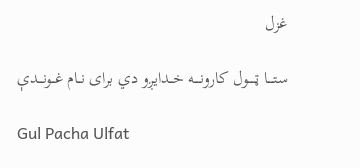غزل

ستــــا ټـــــول کارونــــه خــدایږو دي برای نــام غــونـــدې

Gul Pacha Ulfat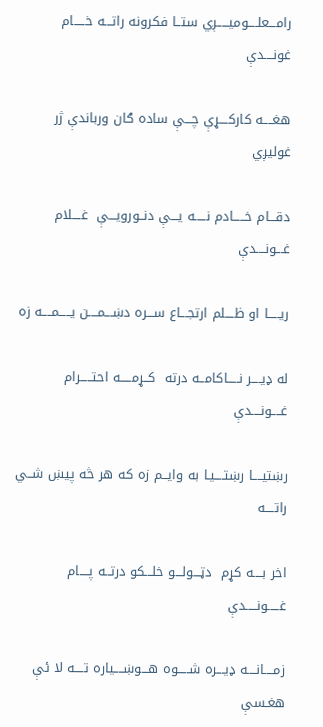رامـــعلــــومیـــــږي ستــا فکرونه راتـــه خـــــام غونــــدې

هغــــه کارکــــړې چـــې ساده ګان ورباندې ژر غولیږي

دقـــام خـــــادم نـــــه یـــې دنــورویـــې  غــــلام غـــونــــدې

ریـــــا او ظــــلم ارتجـــاع ســـره دښـــمــــن یـــــمــــه زه

له ډیــــر نـــــاکامــه درته  کــړمـــــه احتـــــرام غــــونــــدې

رښتیــــا رښتــــیـا به وایــم زه که هر څه پيښ شــي راتــــه

اخر بــــه کړم  دټـــولـــو خلـــکو درتــه پــــام غـــــونـــــدې

زمــــانــــه ډیـــره شـــــوه هـــوښــــیاره تــــه لا ئې هغـسې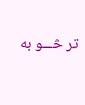تر څـــو به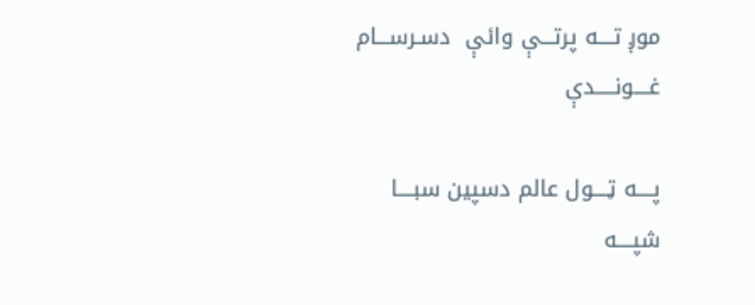موږ تــــه پرتـــې وائې  دسـرســـام غــــونـــــدې

پــــه ټــــول عالم دسپین سبــــا شپــــه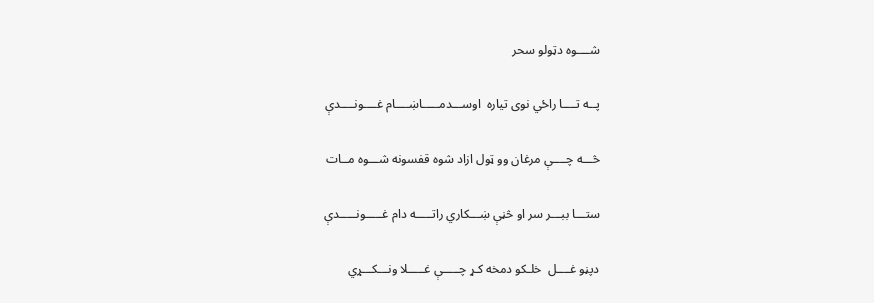شــــوه دټولو سحر

پــه تــــا راځي نوی تیاره  اوســـدمـــــاښــــام غــــونــــدې

څـــه چــــې مرغان وو ټول ازاد شوه قفسونه شـــوه مــات

ستـــا ببـــر سر او څڼې ښـــکاري راتـــــه دام غـــــونـــــدې

دپڼو غــــل  خلـکو دمخه کـړ چـــــې غـــــلا ونـــکـــړي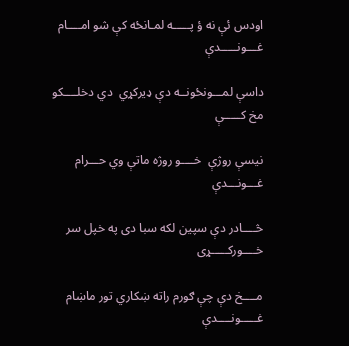اودس ئې نه ؤ پـــــه لمـانځه کې شو امــــام غـــونـــــدې

داسې لمـــونځونــه دې ډیرکړي  دي دخلــــکو مخ کـــــې

نیسې روژې  خــــو روژه ماتې وي حـــرام غـــونـــدې

څــــادر دې سپین لکه سبا دی په خپل سر خــــورکـــــړی

مــــخ دې چې ګورم راته ښکاري تور ماښام غـــــونــــدې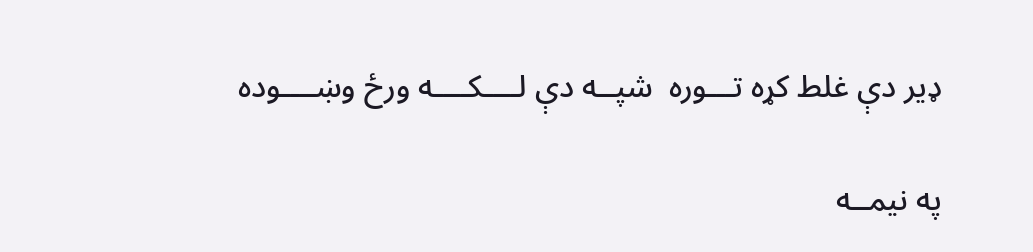ډیر دې غلط کړه تـــوره  شپــه دې لــــکــــه ورځ وښــــوده

په نیمــه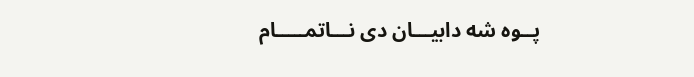پــوه شه دابیـــان دی نـــاتمـــــام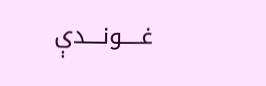غـــــونــــدې